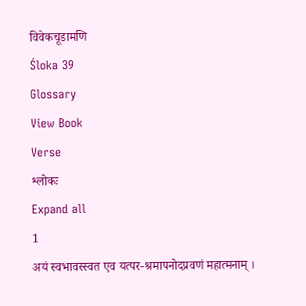विवेकचूडामणि
Śloka 39
Glossary
View Book
Verse
श्लोकः
Expand all
1
अयं स्वभावस्स्वत एव यत्पर-श्रमापनोदप्रवणं महात्मनाम् ।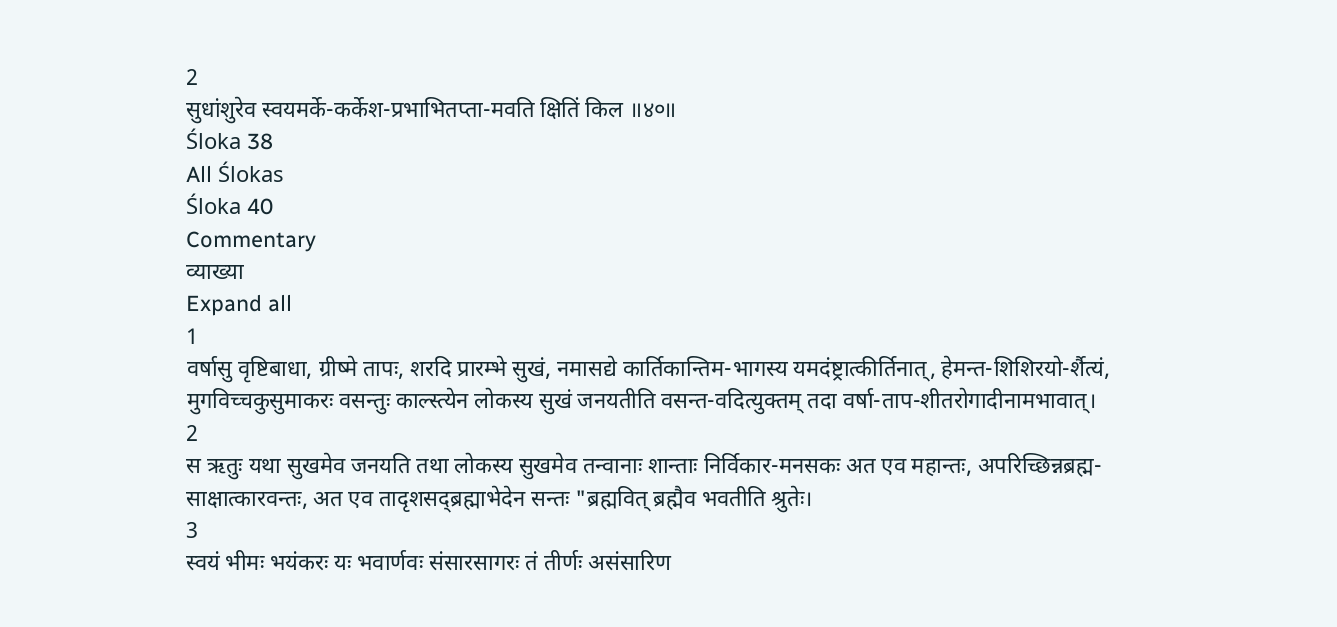2
सुधांशुरेव स्वयमर्के-कर्केश-प्रभाभितप्ता-मवति क्षितिं किल ॥४०॥
Śloka 38
All Ślokas
Śloka 40
Commentary
व्याख्या
Expand all
1
वर्षासु वृष्टिबाधा, ग्रीष्मे तापः, शरदि प्रारम्भे सुखं, नमासद्ये कार्तिकान्तिम-भागस्य यमदंष्ट्रात्कीर्तिनात्, हेमन्त-शिशिरयो-र्शैत्यं, मुगविच्चकुसुमाकरः वसन्तुः काल्स्त्येन लोकस्य सुखं जनयतीति वसन्त-वदित्युक्तम् तदा वर्षा-ताप-शीतरोगादीनामभावात्।
2
स ऋतुः यथा सुखमेव जनयति तथा लोकस्य सुखमेव तन्वानाः शान्ताः निर्विकार-मनसकः अत एव महान्तः, अपरिच्छिन्नब्रह्म-साक्षात्कारवन्तः, अत एव तादृशसद्ब्रह्माभेदेन सन्तः "ब्रह्मवित् ब्रह्मैव भवतीति श्रुतेः।
3
स्वयं भीमः भयंकरः यः भवार्णवः संसारसागरः तं तीर्णः असंसारिण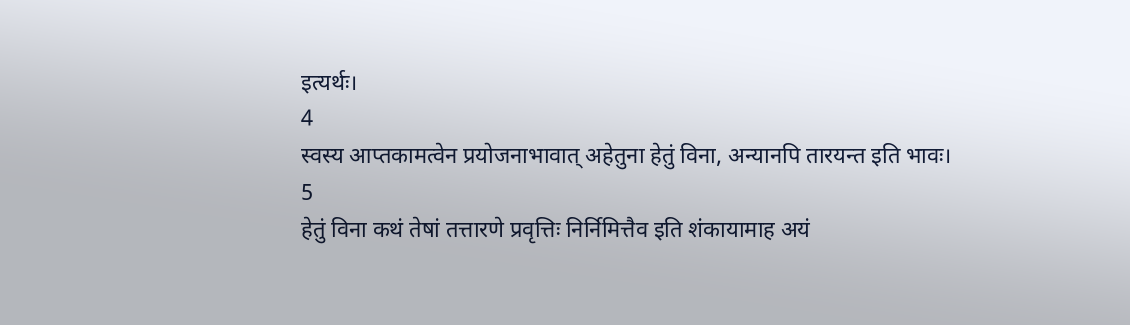इत्यर्थः।
4
स्वस्य आप्तकामत्वेन प्रयोजनाभावात् अहेतुना हेतुं विना, अन्यानपि तारयन्त इति भावः।
5
हेतुं विना कथं तेषां तत्तारणे प्रवृत्तिः निर्निमित्तैव इति शंकायामाह अयं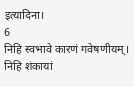इत्यादिना।
6
निहि स्वभावे कारणं गवेषणीयम्। निहि शंकायां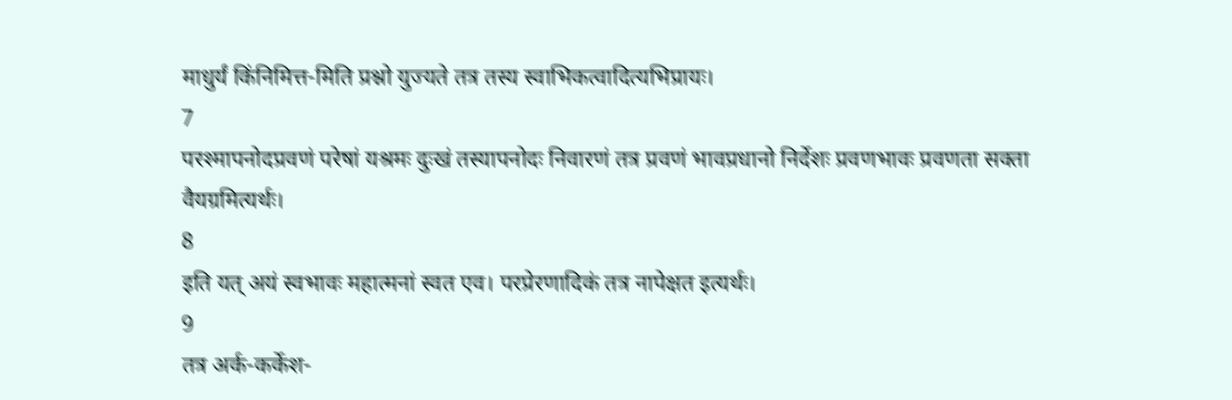माधुर्यं किंनिमित्त-मिति प्रश्नो युज्यते तत्र तस्य स्वाभिकत्वादित्यभिप्रायः।
7
परश्मापनोदप्रवणं परेषां यश्रमः दुःखं तस्यापनोदः निवारणं तत्र प्रवणं भावप्रधानो निर्देशः प्रवणभावः प्रवणता सक्ता वैयग्रमित्यर्थः।
8
इति यत् अयं स्वभावः महात्मनां स्वत एव। परप्रेरणादिकं तत्र नापेक्षत इत्यर्थः।
9
तत्र अर्क-कर्केश-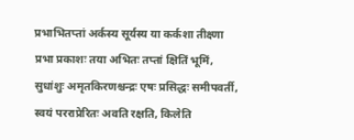प्रभाभितप्तां अर्कस्य सूर्यस्य या कर्कशा तीक्ष्णा प्रभा प्रकाशः तया अभितः तप्तां क्षितिं भूमिं, सुधांशुः अमृतकिरणश्चन्द्रः एषः प्रसिद्धः समीपवर्ती, स्वयं परराप्रेरितः अवति रक्षति, किलेति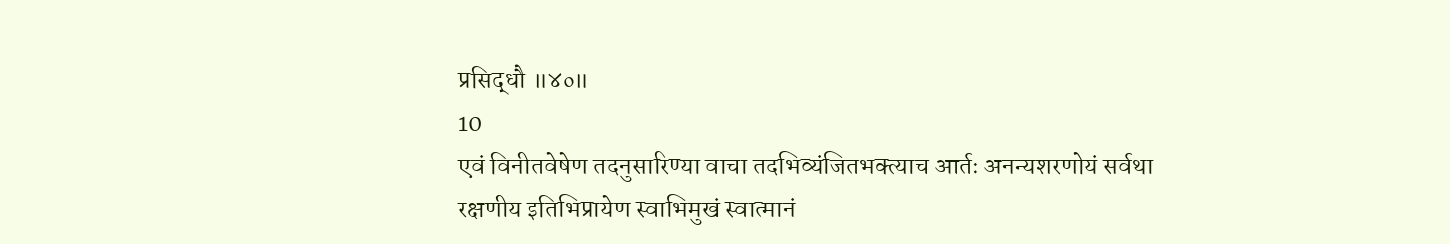प्रसिद्धौ ॥४०॥
10
एवं विनीतवेषेण तदनुसारिण्या वाचा तदभिव्यंजितभक्त्याच आर्तः अनन्यशरणोयं सर्वथा रक्षणीय इतिभिप्रायेण स्वाभिमुखं स्वात्मानं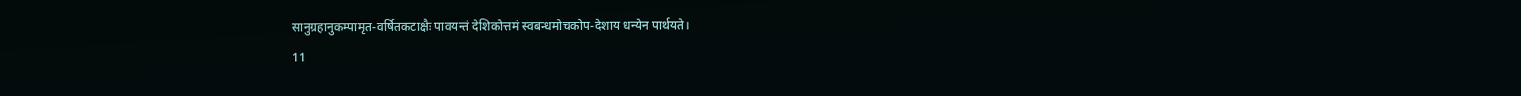सानुग्रहानुकम्पामृत-वर्षितकटाक्षैः पावयन्तं देशिकोत्तमं स्वबन्धमोचकोप-देशाय धन्येन पार्थयते।
11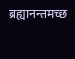ब्रह्यानन्तमच्छ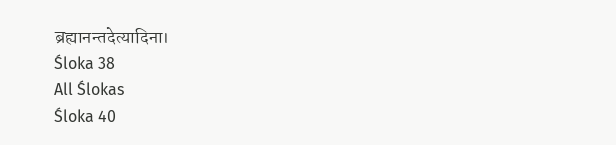ब्रह्यानन्तदेत्यादिना।
Śloka 38
All Ślokas
Śloka 40